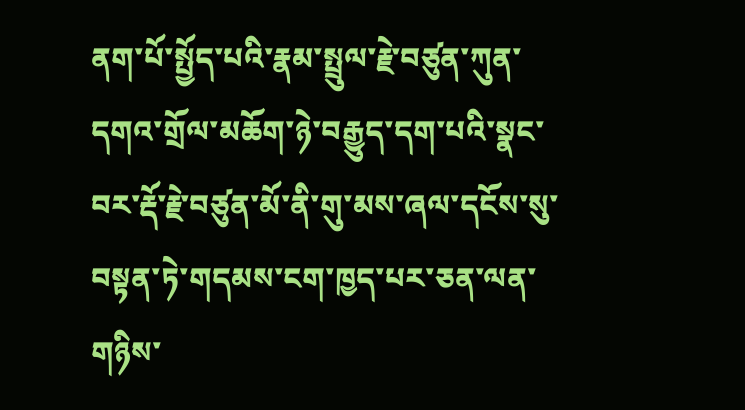ནག་པོ་སྤྱོད་པའི་རྣམ་སྤྲུལ་རྗེ་བཙུན་ཀུན་དགའ་གྲོལ་མཆོག་ཉེ་བརྒྱུད་དག་པའི་སྣང་བར་རྡོ་རྗེ་བཙུན་མོ་ནི་གུ་མས་ཞལ་དངོས་སུ་བསྟན་ཏེ་གདམས་ངག་ཁྱད་པར་ཅན་ལན་གཉིས་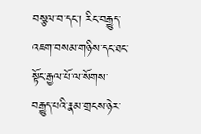བསྩལ་བ་དང་། རིང་བརྒྱུད་འཇག་བསམ་གཉིས་དང་ཐང་སྟོང་རྒྱལ་པོ་ལ་སོགས་བརྒྱུད་པའི་རྣམ་གྲངས་ཉེར་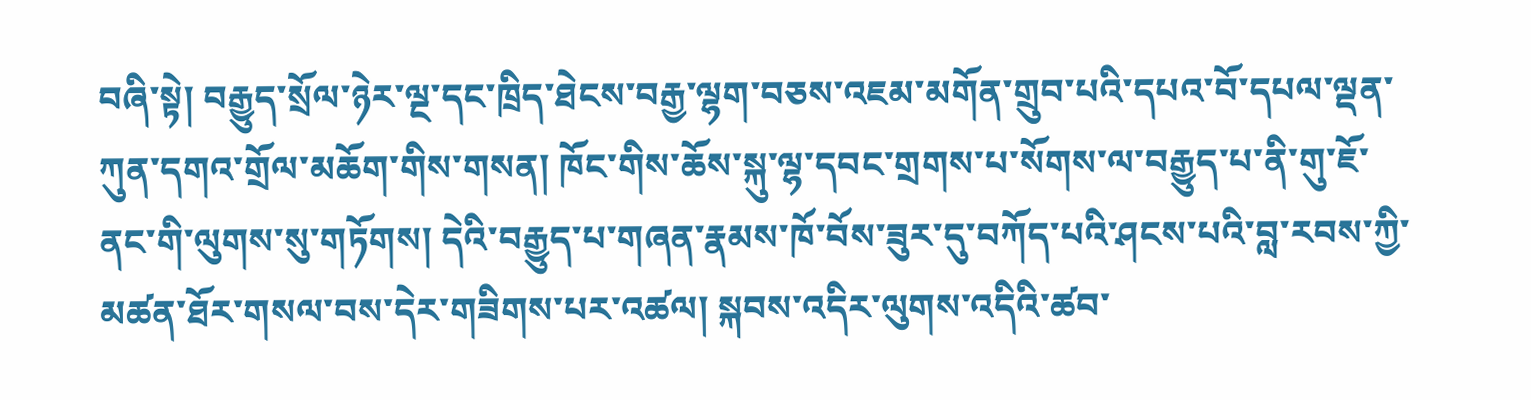བཞི་སྟེ། བརྒྱུད་སྲོལ་ཉེར་ལྔ་དང་ཁྲིད་ཐེངས་བརྒྱ་ལྷག་བཅས་འཇམ་མགོན་གྲུབ་པའི་དཔའ་བོ་དཔལ་ལྡན་ཀུན་དགའ་གྲོལ་མཆོག་གིས་གསན། ཁོང་གིས་ཆོས་སྐུ་ལྷ་དབང་གྲགས་པ་སོགས་ལ་བརྒྱུད་པ་ནི་གུ་ཇོ་ནང་གི་ལུགས་སུ་གཏོགས། དེའི་བརྒྱུད་པ་གཞན་རྣམས་ཁོ་བོས་ཟུར་དུ་བཀོད་པའི་ཤངས་པའི་བླ་རབས་ཀྱི་མཚན་ཐོར་གསལ་བས་དེར་གཟིགས་པར་འཚལ། སྐབས་འདིར་ལུགས་འདིའི་ཚབ་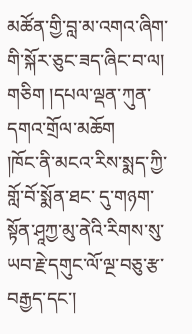མཚོན་གྱི་བླ་མ་འགའ་ཞིག་གི་སྐོར་ཅུང་ཟད་ཞིང་བ་ལ།
གཅིག །དཔལ་ལྡན་ཀུན་དགའ་གྲོལ་མཆོག
།ཁོང་ནི་མངའ་རིས་སྨད་ཀྱི་གློ་བོ་སྨོན་ཐང་ དུ་གཉག་སྟོན་ཤཱཀྱ་མུ་ནེའི་རིགས་སུ་ཡབ་རྗེ་དགུང་ལོ་ལྔ་བཅུ་རྩ་བརྒྱད་དང་།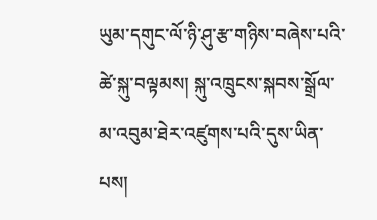ཡུམ་དགུང་ལོ་ཉི་ཤུ་རྩ་གཉིས་བཞེས་པའི་ཚེ་སྐུ་བལྟམས། སྐུ་འཁྲུངས་སྐབས་སྒྲོལ་མ་འབུམ་ཐེར་འཛུགས་པའི་དུས་ཡིན་པས།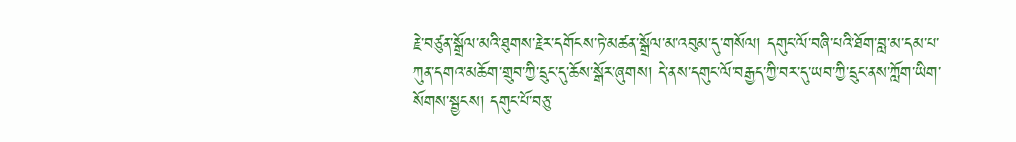རྗེ་བཙུན་སྒྲོལ་མའི་ཐུགས་རྗེར་དགོངས་ཏེ་མཚན་སྒྲོལ་མ་འབུམ་དུ་གསོལ། དགུང་ལོ་བཞི་པའི་ཐོག་བླ་མ་དམ་པ་ཀུན་དགའ་མཆོག་གྲུབ་ཀྱི་དྲུང་དུ་ཆོས་སྒོར་ཞུགས། དེ་ནས་དགུང་ལོ་བརྒྱད་ཀྱི་བར་དུ་ཡབ་ཀྱི་དྲུང་ནས་ཀློག་ཡིག་སོགས་སྦྱངས། དགུང་པོ་བཅུ་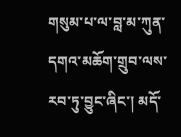གསུམ་པ་ལ་བླ་མ་ཀུན་དགའ་མཆོག་གྲུབ་ལས་རབ་ཏུ་བྱུང་ཞིང་། མདོ་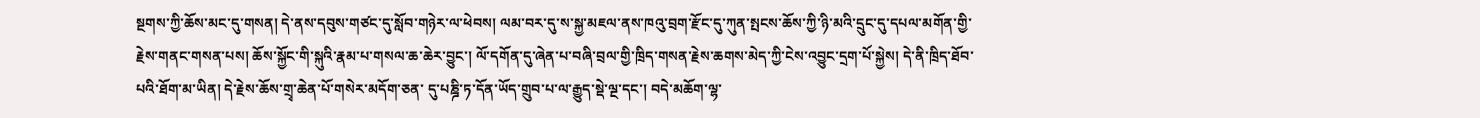སྔགས་ཀྱི་ཆོས་མང་དུ་གསན། དེ་ནས་དབུས་གཙང་དུ་སློབ་གཉེར་ལ་ཕེབས། ལམ་བར་དུ་ས་སྐྱ་མཇལ་ནས་ཁའུ་བྲག་རྫོང་དུ་ཀུན་སྤངས་ཆོས་ཀྱི་ཉི་མའི་དྲུང་དུ་དཔལ་མགོན་གྱི་རྗེས་གནང་གསན་པས། ཆོས་སྐྱོང་གི་སྐུའི་རྣམ་པ་གསལ་ཆ་ཆེར་བྱུང་། ལོ་དགོན་དུ་ཞེན་པ་བཞི་བྲལ་གྱི་ཁྲིད་གསན་རྗེས་ཆགས་མེད་ཀྱི་ངེས་འབྱུང་དྲག་པོ་སྐྱེས། དེ་ནི་ཁྲིད་ཐོབ་པའི་ཐོག་མ་ཡིན། དེ་རྗེས་ཆོས་གྲྭ་ཆེན་པོ་གསེར་མདོག་ཅན་ དུ་པཎྜི་ཏ་དོན་ཡོད་གྲུབ་པ་ལ་རྒྱུད་སྡེ་ལྔ་དང་། བདེ་མཆོག་ལྷ་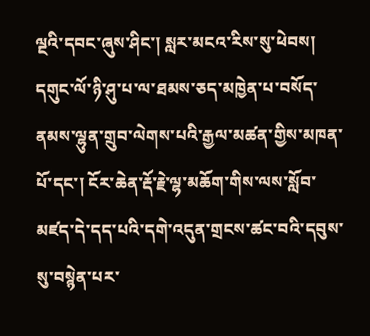ལྔའི་དབང་ཞུས་ཤིང་། སླར་མངའ་རིས་སུ་ཕེབས། དགུང་ལོ་ཉི་ཤུ་པ་ལ་ཐམས་ཅད་མཁྱེན་པ་བསོད་ནམས་ལྷུན་གྲུབ་ལེགས་པའི་རྒྱལ་མཚན་གྱིས་མཁན་པོ་དང་། ངོར་ཆེན་རྡོ་རྗེ་ལྷ་མཆོག་གིས་ལས་སློབ་མཛད་དེ་དད་པའི་དགེ་འདུན་གྲངས་ཚང་བའི་དབུས་སུ་བསྙེན་པར་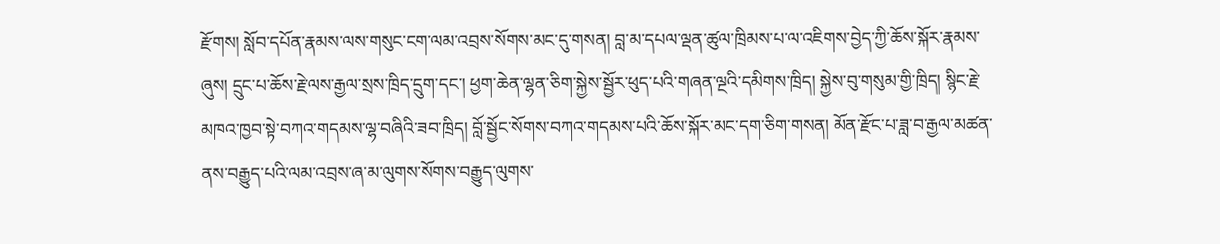རྫོགས། སློབ་དཔོན་རྣམས་ལས་གསུང་ངག་ལམ་འབྲས་སོགས་མང་དུ་གསན། བླ་མ་དཔལ་ལྡན་ཚུལ་ཁྲིམས་པ་ལ་འཇིགས་བྱེད་ཀྱི་ཆོས་སྐོར་རྣམས་ཞུས། དྲུང་པ་ཆོས་རྗེ་ལས་རྒྱལ་སྲས་ཁྲིད་དྲུག་དང་། ཕྱག་ཆེན་ལྷན་ཅིག་སྐྱེས་སྦྱོར་ཕུད་པའི་གཞན་ལྔའི་དམིགས་ཁྲིད། སྐྱེས་བུ་གསུམ་གྱི་ཁྲིད། སྙིང་རྗེ་མཁའ་ཁྱབ་སྟེ་བཀའ་གདམས་ལྷ་བཞིའི་ཟབ་ཁྲིད། བློ་སྦྱོང་སོགས་བཀའ་གདམས་པའི་ཆོས་སྐོར་མང་དག་ཅིག་གསན། མོན་རྫོང་པ་ཟླ་བ་རྒྱལ་མཚན་ནས་བརྒྱུད་པའི་ལམ་འབྲས་ཞ་མ་ལུགས་སོགས་བརྒྱུད་ལུགས་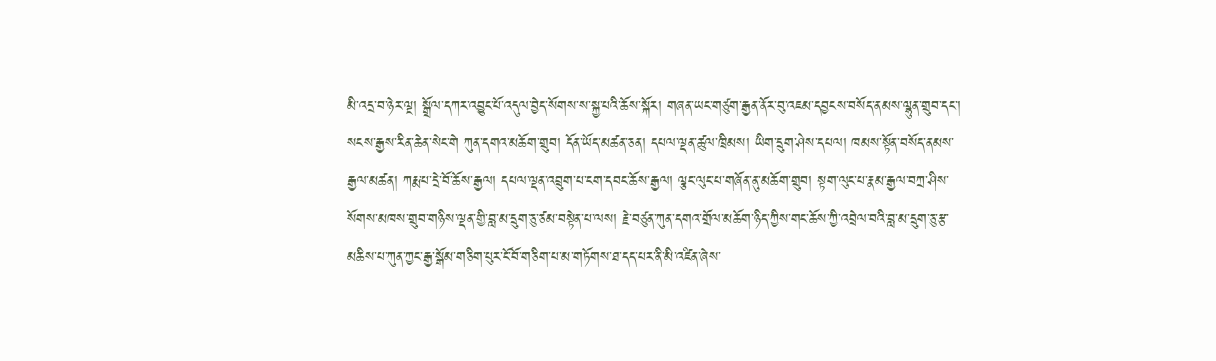མི་འདྲ་བ་ཉེར་ལྔ། སྒྲོལ་དཀར་འབྱུང་པོ་འདུལ་བྱེད་སོགས་ས་སྐྱ་པའི་ཆོས་སྐོར། གཞན་ཡང་གཙུག་རྒྱན་ནོར་བུ་འཇམ་དབྱངས་བསོད་ནམས་ལྷུན་གྲུབ་དང་། སངས་རྒྱས་རིན་ཆེན་སེང་གེ ཀུན་དགའ་མཆོག་གྲུབ། དོན་ཡོད་མཚན་ཅན། དཔལ་ལྡན་ཚུལ་ཁྲིམས། ཡིག་དྲུག་ཤེས་དཔལ། ཁམས་སྟོན་བསོད་ནམས་རྒྱལ་མཚན། ཀརྨ་པ་དྲེ་བོ་ཆོས་རྒྱལ། དཔལ་ལྡན་འབྲུག་པ་ངག་དབང་ཆོས་རྒྱལ། ལྕང་ལུང་པ་གཞོན་ནུ་མཆོག་གྲུབ། སྟག་ལུང་པ་རྣམ་རྒྱལ་བཀྲ་ཤིས་སོགས་མཁས་གྲུབ་གཉིས་ལྡན་གྱི་བླ་མ་དྲུག་ཅུ་ཙམ་བསྟེན་པ་ལས། རྗེ་བཙུན་ཀུན་དགའ་གྲོལ་མཆོག་ཉིད་ཀྱིས་གང་ཆོས་ཀྱི་འབྲེལ་བའི་བླ་མ་དྲུག་ཅུ་རྩ་མཆིས་པ་ཀུན་ཀྱང་རྒྱ་སྒོམ་གཅིག་པུར་ངོ་བོ་གཅིག་པ་མ་གཏོགས་ཐ་དད་པར་ནི་མི་འཛིན་ཞེས་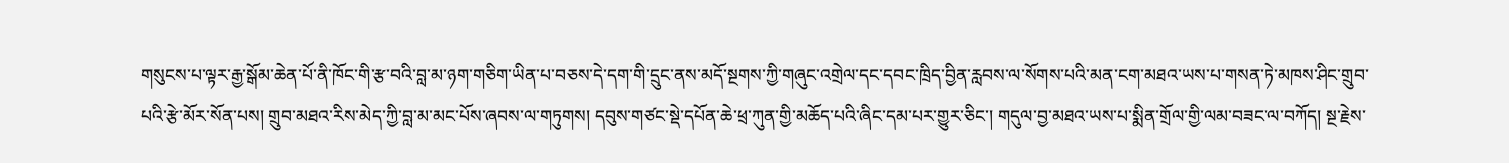གསུངས་པ་ལྟར་རྒྱ་སྒོམ་ཆེན་པོ་ནི་ཁོང་གི་རྩ་བའི་བླ་མ་ཉག་གཅིག་ཡིན་པ་བཅས་དེ་དག་གི་དྲུང་ནས་མདོ་སྔགས་ཀྱི་གཞུང་འགྲེལ་དང་དབང་ཁྲིད་བྱིན་རླབས་ལ་སོགས་པའི་མན་ངག་མཐའ་ཡས་པ་གསན་ཏེ་མཁས་ཤིང་གྲུབ་པའི་རྩེ་མོར་སོན་པས། གྲུབ་མཐའ་རིས་མེད་ཀྱི་བླ་མ་མང་པོས་ཞབས་ལ་གཏུགས། དབུས་གཙང་སྡེ་དཔོན་ཆེ་ཕྲ་ཀུན་གྱི་མཆོད་པའི་ཞིང་དམ་པར་གྱུར་ཅིང་། གདུལ་བྱ་མཐའ་ཡས་པ་སྨིན་གྲོལ་གྱི་ལམ་བཟང་ལ་བཀོད། སྔ་རྗེས་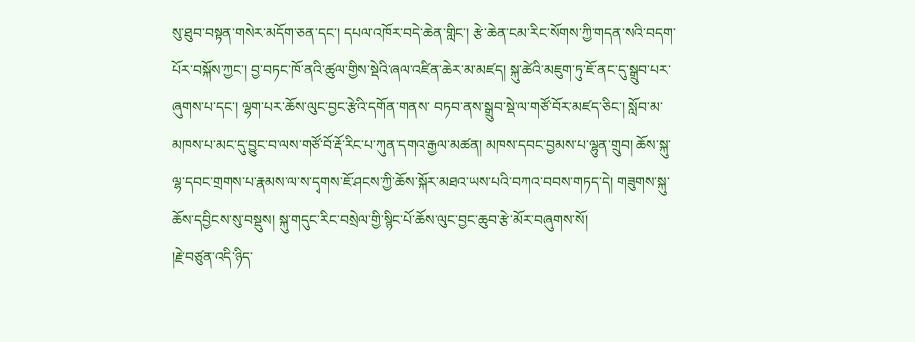སུ་ཐུབ་བསྟན་གསེར་མདོག་ཅན་དང་། དཔལ་འཁོར་བདེ་ཆེན་གླིང་། རྩེ་ཆེན་ངམ་རིང་སོགས་ཀྱི་གདན་སའི་བདག་པོར་བསྐོས་ཀྱང་། བྱ་བཏང་ཁོ་ནའི་ཚུལ་གྱིས་སྡེའི་ཞལ་འཛིན་ཆེར་མ་མཛད། སྐུ་ཚེའི་མཇུག་ཏུ་ཇོ་ནང་དུ་སྒྲུབ་པར་ཞུགས་པ་དང་། ལྷག་པར་ཆོས་ལུང་བྱང་རྩེའི་དགོན་གནས་ བཏབ་ནས་སྒྲུབ་སྡེ་ལ་གཙོ་བོར་མཛད་ཅིང་། སློབ་མ་མཁས་པ་མང་དུ་བྱུང་བ་ལས་གཙོ་བོ་རྡོ་རིང་པ་ཀུན་དགའ་རྒྱལ་མཚན། མཁས་དབང་བྱམས་པ་ལྷུན་གྲུབ། ཆོས་སྐུ་ལྷ་དབང་གྲགས་པ་རྣམས་ལ་ས་དྭགས་ཇོ་ཤངས་ཀྱི་ཆོས་སྐོར་མཐའ་ཡས་པའི་བཀའ་བབས་གཏད་དེ། གཟུགས་སྐུ་ཆོས་དབྱིངས་སུ་བསྡུས། སྐུ་གདུང་རིང་བསྲེལ་གྱི་སྙིང་པོ་ཆོས་ལུང་བྱང་ཆུབ་རྩེ་མོར་བཞུགས་སོ།
།རྗེ་བཙུན་འདི་ཉིད་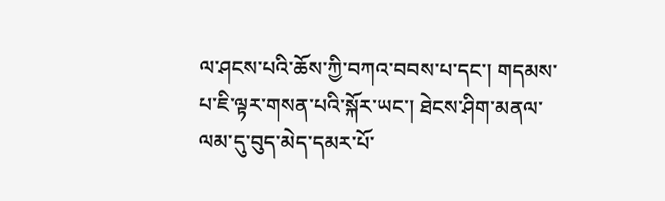ལ་ཤངས་པའི་ཆོས་ཀྱི་བཀའ་བབས་པ་དང་། གདམས་པ་ཇི་ལྟར་གསན་པའི་སྐོར་ཡང་། ཐེངས་ཤིག་མནལ་ལམ་དུ་བུད་མེད་དམར་པོ་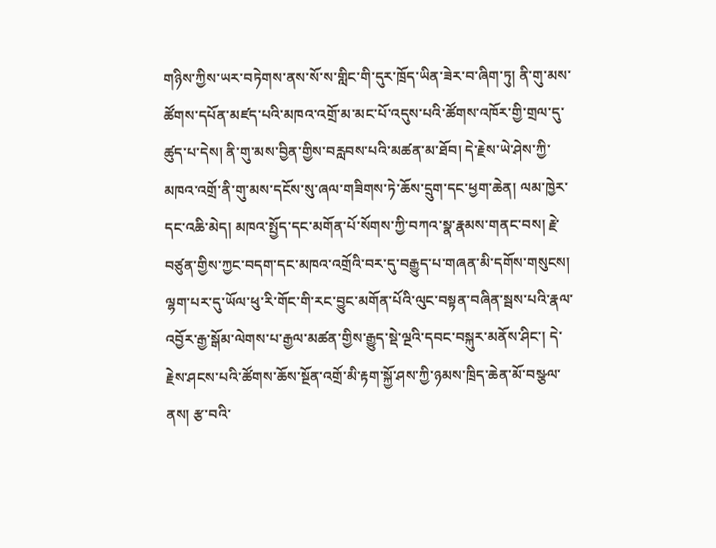གཉིས་ཀྱིས་ཡར་བཏེགས་ནས་སོ་ས་གླིང་གི་དུར་ཁྲོད་ཡིན་ཟེར་བ་ཞིག་ཏུ། ནི་གུ་མས་ཚོགས་དཔོན་མཛད་པའི་མཁའ་འགྲོ་མ་མང་པོ་འདུས་པའི་ཚོགས་འཁོར་གྱི་གྲལ་དུ་ཚུད་པ་དེས། ནི་གུ་མས་བྱིན་གྱིས་བརླབས་པའི་མཚན་མ་ཐོབ། དེ་རྗེས་ཡེ་ཤེས་ཀྱི་མཁའ་འགྲོ་ནི་གུ་མས་དངོས་སུ་ཞལ་གཟིགས་ཏེ་ཆོས་དྲུག་དང་ཕྱག་ཆེན། ལམ་ཁྱེར་དང་འཆི་མེད། མཁའ་སྤྱོད་དང་མགོན་པོ་སོགས་ཀྱི་བཀའ་སྣ་རྣམས་གནང་བས། རྗེ་བཙུན་གྱིས་ཀྱང་བདག་དང་མཁའ་འགྲོའི་བར་དུ་བརྒྱུད་པ་གཞན་མི་དགོས་གསུངས། ལྷག་པར་དུ་ཡོལ་ཕུ་རི་གོང་གི་རང་བྱུང་མགོན་པོའི་ལུང་བསྟན་བཞིན་སྦས་པའི་རྣལ་འབྱོར་རྒྱ་སྒོམ་ལེགས་པ་རྒྱལ་མཚན་གྱིས་རྒྱུད་སྡེ་ལྔའི་དབང་བསྐུར་མནོས་ཤིང་། དེ་རྗེས་ཤངས་པའི་ཚོགས་ཆོས་སྔོན་འགྲོ་མི་རྟག་སྐྱོ་ཤས་ཀྱི་ཉམས་ཁྲིད་ཆེན་མོ་བསྩལ་ནས། རྩ་བའི་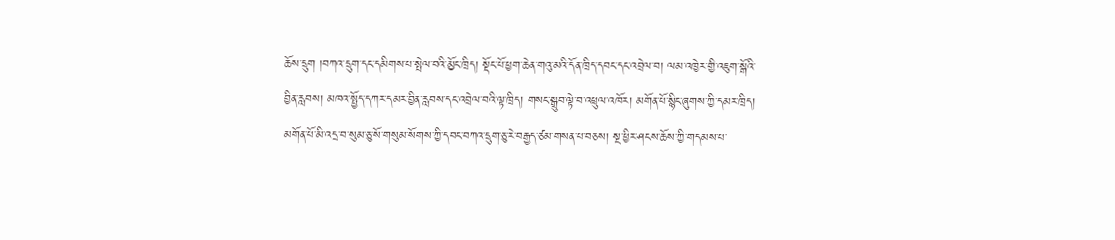ཆོས་དྲུག །བཀའ་དྲུག་དང་དམིགས་པ་སྤེལ་བའི་མྱོང་ཁྲིད། སྡོང་པོ་ཕྱག་ཆེན་གའུ་མའི་དོན་ཁྲིད་དབང་དང་འབྲེལ་བ། ལམ་འཁྱེར་གྱི་འཇུག་སྒོའི་བྱིན་རླབས། མཁའ་སྤྱོད་དཀར་དམར་བྱིན་རླབས་དང་འབྲེལ་བའི་ལྟ་ཁྲིད། གསང་སྒྲུབ་ལྟེ་བ་འཕྲུལ་འཁོར། མགོན་པོ་སྙིང་ཞུགས་ཀྱི་དམར་ཁྲིད། མགོན་པོ་མི་འདྲ་བ་སུམ་ཅུ་སོ་གསུམ་སོགས་ཀྱི་དབང་བཀའ་དྲུག་ཅུ་རེ་བརྒྱད་ཙམ་གསན་པ་བཅས། སྔ་ཕྱིར་ཤངས་ཆོས་ཀྱི་གདམས་པ་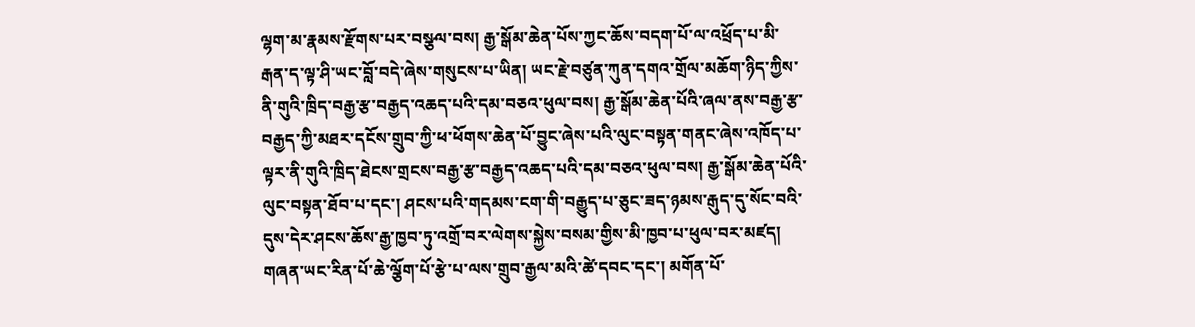ལྷག་མ་རྣམས་རྫོགས་པར་བསྩལ་བས། རྒྱ་སྒོམ་ཆེན་པོས་ཀྱང་ཆོས་བདག་པོ་ལ་འཕྲོད་པ་མི་རྒན་ད་ལྟ་ཤི་ཡང་བློ་བདེ་ཞེས་གསུངས་པ་ཡིན། ཡང་རྗེ་བཙུན་ཀུན་དགའ་གྲོལ་མཆོག་ཉིད་ཀྱིས་ནི་གུའི་ཁྲིད་བརྒྱ་རྩ་བརྒྱད་འཆད་པའི་དམ་བཅའ་ཕུལ་བས། རྒྱ་སྒོམ་ཆེན་པོའི་ཞལ་ནས་བརྒྱ་རྩ་བརྒྱད་ཀྱི་མཐར་དངོས་གྲུབ་ཀྱི་ཕ་ཕོགས་ཆེན་པོ་བྱུང་ཞེས་པའི་ལུང་བསྟན་གནང་ཞེས་འཁོད་པ་ལྟར་ནི་གུའི་ཁྲིད་ཐེངས་གྲངས་བརྒྱ་རྩ་བརྒྱད་འཆད་པའི་དམ་བཅའ་ཕུལ་བས། རྒྱ་སྒོམ་ཆེན་པོའི་ལུང་བསྟན་ཐོབ་པ་དང་། ཤངས་པའི་གདམས་ངག་གི་བརྒྱུད་པ་ཅུང་ཟད་ཉམས་རྒུད་དུ་སོང་བའི་དུས་དེར་ཤངས་ཆོས་རྒྱ་ཁྱབ་ཏུ་འགྲོ་བར་ལེགས་སྐྱེས་བསམ་གྱིས་མི་ཁྱབ་པ་ཕུལ་བར་མཛད། གཞན་ཡང་རིན་པོ་ཆེ་ལྕོག་པོ་རྩེ་པ་ལས་གྲུབ་རྒྱལ་མའི་ཚེ་དབང་དང་། མགོན་པོ་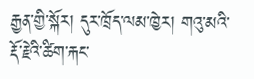རྒྱན་གྱི་སྐོར། དུར་ཁྲོད་ལམ་ཁྱེར། གའུ་མའི་རྡོ་རྗེའི་ཚིག་རྐང་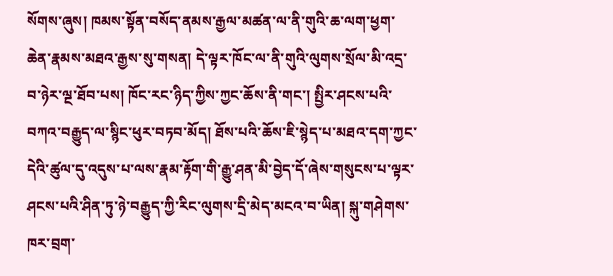སོགས་ཞུས། ཁམས་སྟོན་བསོད་ནམས་རྒྱལ་མཚན་ལ་ནི་གུའི་ཆ་ལག་ཕྱག་ཆེན་རྣམས་མཐའ་རྒྱས་སུ་གསན། དེ་ལྟར་ཁོང་ལ་ནི་གུའི་ལུགས་སྲོལ་མི་འདྲ་བ་ཉེར་ལྔ་ཐོབ་པས། ཁོང་རང་ཉིད་ཀྱིས་ཀྱང་ཆོས་ནི་གང་། སྤྱིར་ཤངས་པའི་བཀའ་བརྒྱུད་ལ་སྙིང་ཕུར་བཏབ་མོད། ཐོས་པའི་ཆོས་ཇི་སྙེད་པ་མཐའ་དག་ཀྱང་དེའི་ཚུལ་དུ་འདུས་པ་ལས་རྣམ་རྟོག་གི་རྒྱུ་ཤན་མི་བྱེད་དོ་ཞེས་གསུངས་པ་ལྟར་ཤངས་པའི་ཤིན་ཏུ་ཉེ་བརྒྱུད་ཀྱི་རིང་ལུགས་དྲི་མེད་མངའ་བ་ཡིན། སྐུ་གཤེགས་ཁར་བྲག་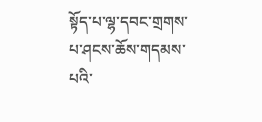སྟོད་པ་ལྷ་དབང་གྲགས་པ་ཤངས་ཆོས་གདམས་པའི་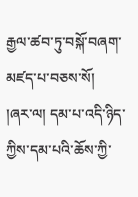རྒྱལ་ཚབ་ཏུ་བསྐོ་བཞག་མཛད་པ་བཅས་སོ།
།ཞར་ལ། དམ་པ་འདི་ཉིད་ཀྱིས་དམ་པའི་ཆོས་ཀྱི་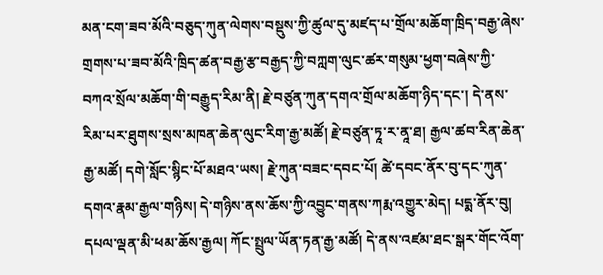མན་ངག་ཟབ་མོའི་བཅུད་ཀུན་ལེགས་བསྡུས་ཀྱི་ཚུལ་དུ་མཛད་པ་གྲོལ་མཆོག་ཁྲིད་བརྒྱ་ཞེས་གྲགས་པ་ཟབ་མོའི་ཁྲིད་ཚན་བརྒྱ་རྩ་བརྒྱད་ཀྱི་བཀླག་ལུང་ཚར་གསུམ་ཕྱག་བཞེས་ཀྱི་བཀའ་སྲོལ་མཆོག་གི་བརྒྱུད་རིམ་ནི། རྗེ་བཙུན་ཀུན་དགའ་གྲོལ་མཆོག་ཉིད་དང་། དེ་ནས་རིམ་པར་ཐུགས་སྲས་མཁན་ཆེན་ལུང་རིག་རྒྱ་མཚོ། རྗེ་བཙུན་ཏཱ་ར་ནཱ་ཐ། རྒྱལ་ཚབ་རིན་ཆེན་རྒྱ་མཚོ། དགེ་སློང་སྙིང་པོ་མཐའ་ཡས། རྗེ་ཀུན་བཟང་དབང་པོ། ཚེ་དབང་ནོར་བུ་དང་ཀུན་དགའ་རྣམ་རྒྱལ་གཉིས། དེ་གཉིས་ནས་ཆོས་ཀྱི་འབྱུང་གནས་ཀརྨ་འགྱུར་མེད། པདྨ་ནོར་བུ། དཔལ་ལྡན་མི་ཕམ་ཆོས་རྒྱལ། ཀོང་སྤྲུལ་ཡོན་ཏན་རྒྱ་མཚོ། དེ་ནས་འཛམ་ཐང་སྒར་གོང་འོག་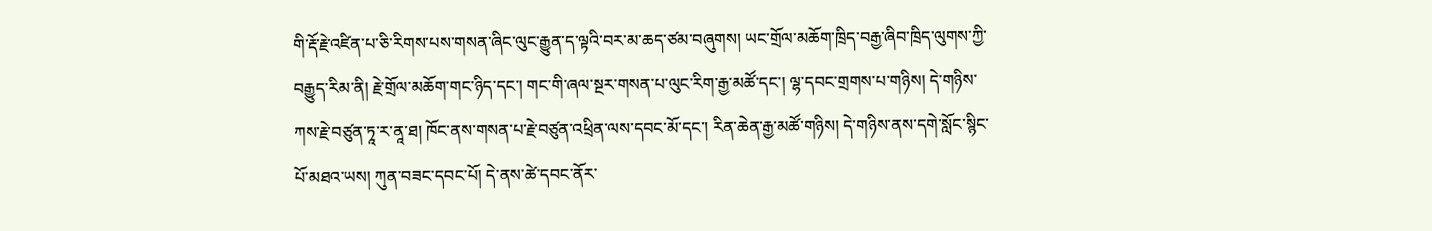གི་རྡོ་རྗེ་འཛིན་པ་ཅི་རིགས་པས་གསན་ཞིང་ལུང་རྒྱུན་ད་ལྟའི་བར་མ་ཆད་ཙམ་བཞུགས། ཡང་གྲོལ་མཆོག་ཁྲིད་བརྒྱ་ཞིབ་ཁྲིད་ལུགས་ཀྱི་བརྒྱུད་རིམ་ནི། རྗེ་གྲོལ་མཆོག་གང་ཉིད་དང་། གང་གི་ཞལ་སྔར་གསན་པ་ལུང་རིག་རྒྱ་མཚོ་དང་། ལྷ་དབང་གྲགས་པ་གཉིས། དེ་གཉིས་ཀས་རྗེ་བཙུན་ཏཱ་ར་ནཱ་ཐ། ཁོང་ནས་གསན་པ་རྗེ་བཙུན་འཕྲིན་ལས་དབང་མོ་དང་། རིན་ཆེན་རྒྱ་མཚོ་གཉིས། དེ་གཉིས་ནས་དགེ་སློང་སྙིང་པོ་མཐའ་ཡས། ཀུན་བཟང་དབང་པོ། དེ་ནས་ཚེ་དབང་ནོར་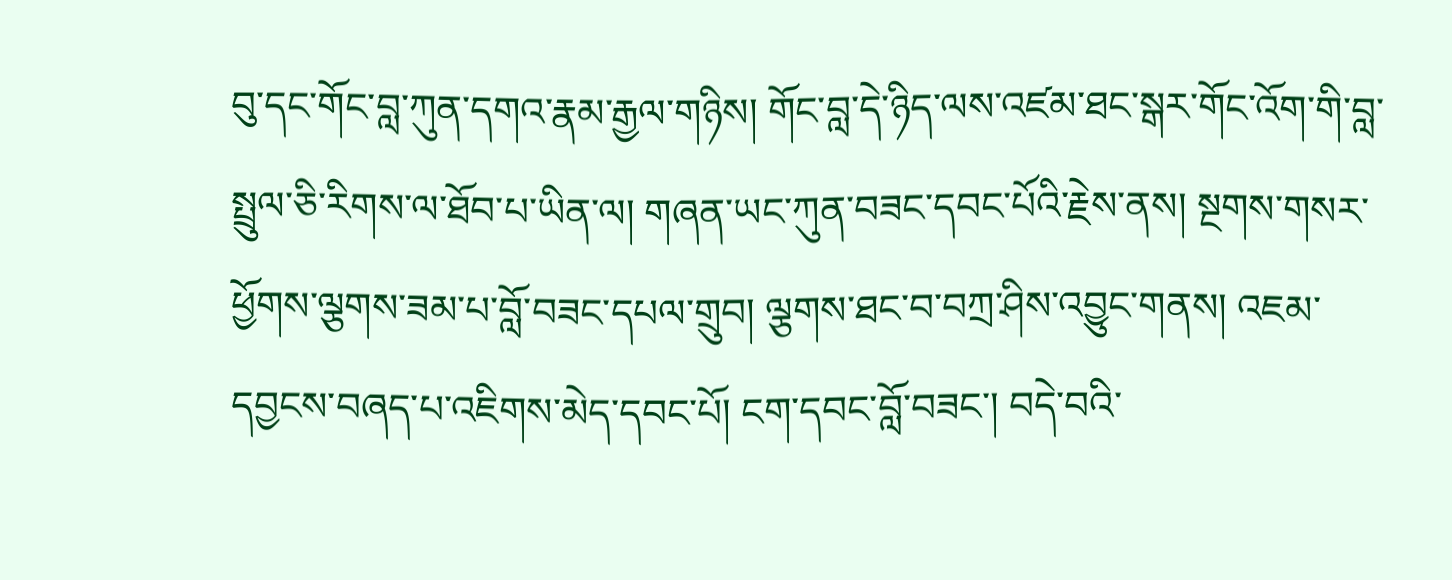བུ་དང་གོང་བླ་ཀུན་དགའ་རྣམ་རྒྱལ་གཉིས། གོང་བླ་དེ་ཉིད་ལས་འཛམ་ཐང་སྒར་གོང་འོག་གི་བླ་སྤྲུལ་ཅི་རིགས་ལ་ཐོབ་པ་ཡིན་ལ། གཞན་ཡང་ཀུན་བཟང་དབང་པོའི་རྗེས་ནས། སྔགས་གསར་ཕྱོགས་ལྕགས་ཟམ་པ་བློ་བཟང་དཔལ་གྲུབ། ལྕགས་ཐང་བ་བཀྲ་ཤིས་འབྱུང་གནས། འཇམ་དབྱངས་བཞད་པ་འཇིགས་མེད་དབང་པོ། ངག་དབང་བློ་བཟང་། བདེ་བའི་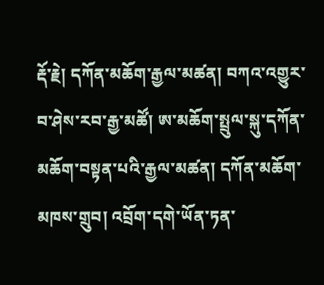རྡོ་རྗེ། དཀོན་མཆོག་རྒྱལ་མཚན། བཀའ་འགྱུར་བ་ཤེས་རབ་རྒྱ་མཚོ། ཨ་མཆོག་སྤྲུལ་སྐུ་དཀོན་མཆོག་བསྟན་པའི་རྒྱལ་མཚན། དཀོན་མཆོག་མཁས་གྲུབ། འབྲོག་དགེ་ཡོན་ཏན་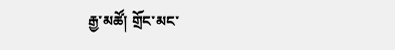རྒྱ་མཚོ། གྲོང་མང་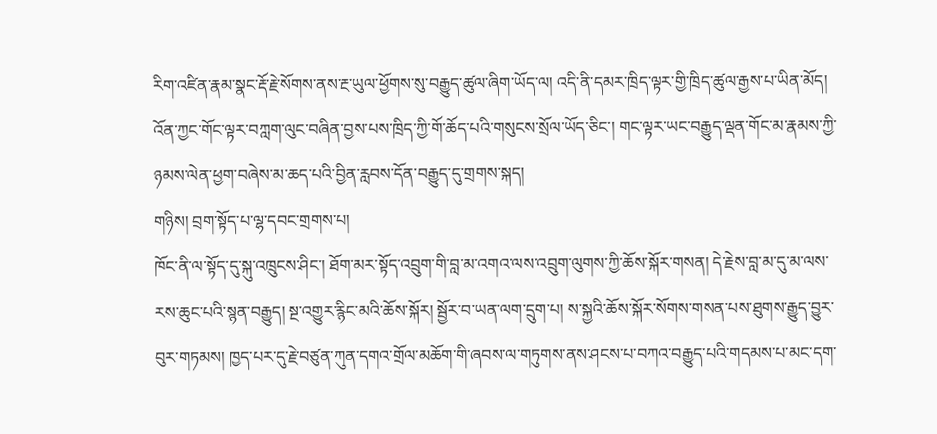རིག་འཛིན་རྣམ་སྣང་རྡོ་རྗེ་སོགས་ནས་རྔ་ཡུལ་ཕྱོགས་སུ་བརྒྱུད་ཚུལ་ཞིག་ཡོད་ལ། འདི་ནི་དམར་ཁྲིད་ལྟར་གྱི་ཁྲིད་ཚུལ་རྒྱས་པ་ཡིན་མོད། འོན་ཀྱང་གོང་ལྟར་བཀླག་ལུང་བཞིན་བྱས་པས་ཁྲིད་ཀྱི་གོ་ཆོད་པའི་གསུངས་སྲོལ་ཡོད་ཅིང་། གང་ལྟར་ཡང་བརྒྱུད་ལྡན་གོང་མ་རྣམས་ཀྱི་ཉམས་ལེན་ཕྱག་བཞེས་མ་ཆད་པའི་བྱིན་རླབས་དོན་བརྒྱུད་དུ་གྲགས་སྐད།
གཉིས། བྲག་སྟོད་པ་ལྷ་དབང་གྲགས་པ།
ཁོང་ནི་ལ་སྟོད་དུ་སྐུ་འཁྲུངས་ཤིང་། ཐོག་མར་སྟོད་འབྲུག་གི་བླ་མ་འགའ་ལས་འབྲུག་ལུགས་ཀྱི་ཆོས་སྐོར་གསན། དེ་རྗེས་བླ་མ་དུ་མ་ལས་རས་ཆུང་པའི་སྙན་བརྒྱུད། སྔ་འགྱུར་རྙིང་མའི་ཆོས་སྐོར། སྦྱོར་བ་ཡན་ལག་དྲུག་པ། ས་སྐྱའི་ཆོས་སྐོར་སོགས་གསན་པས་ཐུགས་རྒྱུད་བྱུར་བུར་གཏམས། ཁྱད་པར་དུ་རྗེ་བཙུན་ཀུན་དགའ་གྲོལ་མཆོག་གི་ཞབས་ལ་གཏུགས་ནས་ཤངས་པ་བཀའ་བརྒྱུད་པའི་གདམས་པ་མང་དག་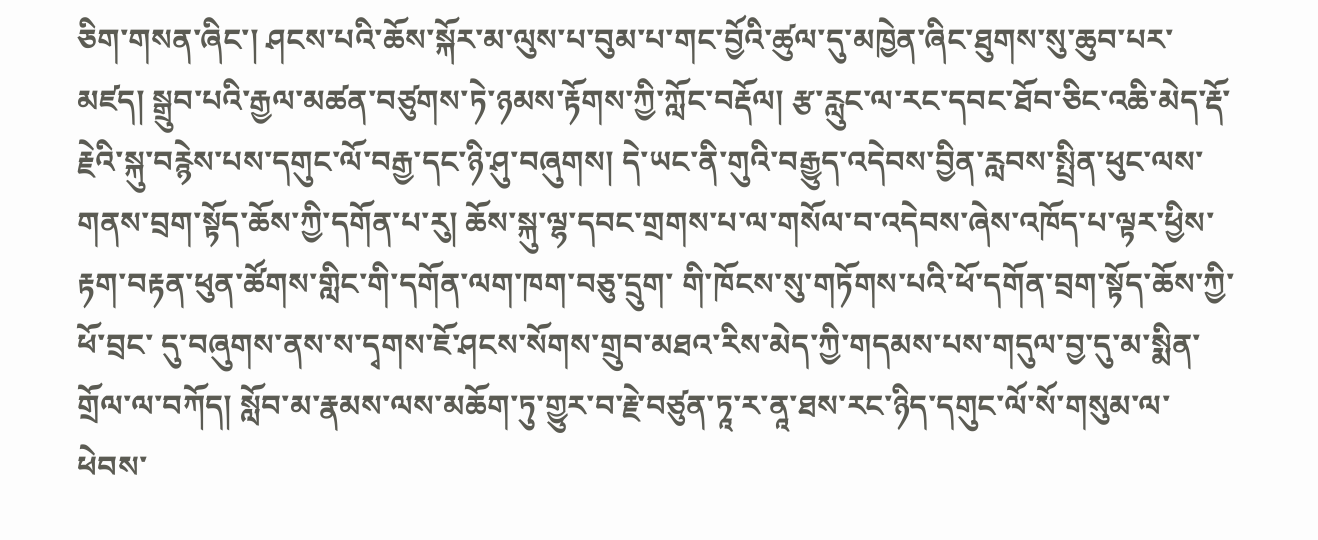ཅིག་གསན་ཞིང་། ཤངས་པའི་ཆོས་སྐོར་མ་ལུས་པ་བུམ་པ་གང་བྱོའི་ཚུལ་དུ་མཁྱེན་ཞིང་ཐུགས་སུ་ཆུབ་པར་མཛད། སྒྲུབ་པའི་རྒྱལ་མཚན་བཙུགས་ཏེ་ཉམས་རྟོགས་ཀྱི་ཀློང་བརྡོལ། རྩ་རླུང་ལ་རང་དབང་ཐོབ་ཅིང་འཆི་མེད་རྡོ་རྗེའི་སྐུ་བརྙེས་པས་དགུང་ལོ་བརྒྱ་དང་ཉི་ཤུ་བཞུགས། དེ་ཡང་ནི་གུའི་བརྒྱུད་འདེབས་བྱིན་རླབས་སྤྲིན་ཕུང་ལས་གནས་བྲག་སྟོད་ཆོས་ཀྱི་དགོན་པ་རུ། ཆོས་སྐུ་ལྷ་དབང་གྲགས་པ་ལ་གསོལ་བ་འདེབས་ཞེས་འཁོད་པ་ལྟར་ཕྱིས་རྟག་བརྟན་ཕུན་ཚོགས་གླིང་གི་དགོན་ལག་ཁག་བཅུ་དྲུག་ གི་ཁོངས་སུ་གཏོགས་པའི་ཕོ་དགོན་བྲག་སྟོད་ཆོས་ཀྱི་ཕོ་བྲང་ དུ་བཞུགས་ནས་ས་དྭགས་ཇོ་ཤངས་སོགས་གྲུབ་མཐའ་རིས་མེད་ཀྱི་གདམས་པས་གདུལ་བྱ་དུ་མ་སྨིན་གྲོལ་ལ་བཀོད། སློབ་མ་རྣམས་ལས་མཆོག་ཏུ་གྱུར་བ་རྗེ་བཙུན་ཏཱ་ར་ནཱ་ཐས་རང་ཉིད་དགུང་ལོ་སོ་གསུམ་ལ་ཕེབས་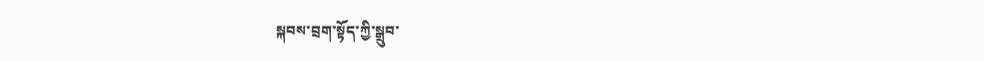སྐབས་བྲག་སྟོད་ཀྱི་སྒྲུབ་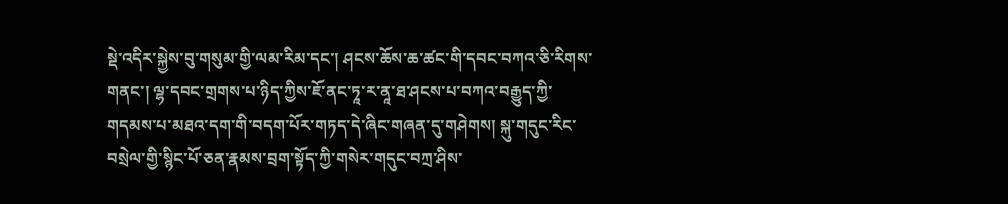སྡེ་འདིར་སྐྱེས་བུ་གསུམ་གྱི་ལམ་རིམ་དང་། ཤངས་ཆོས་ཆ་ཚང་གི་དབང་བཀའ་ཅི་རིགས་གནང་། ལྷ་དབང་གྲགས་པ་ཉིད་ཀྱིས་ཇོ་ནང་ཏཱ་ར་ནཱ་ཐ་ཤངས་པ་བཀའ་བརྒྱུད་ཀྱི་གདམས་པ་མཐའ་དག་གི་བདག་པོར་གཏད་དེ་ཞིང་གཞན་དུ་གཤེགས། སྐུ་གདུང་རིང་བསྲེལ་གྱི་སྙིང་པོ་ཅན་རྣམས་བྲག་སྟོད་ཀྱི་གསེར་གདུང་བཀྲ་ཤིས་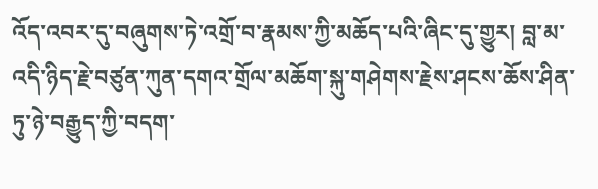འོད་འབར་དུ་བཞུགས་ཏེ་འགྲོ་བ་རྣམས་ཀྱི་མཆོད་པའི་ཞིང་དུ་གྱུར། བླ་མ་འདི་ཉིད་རྗེ་བཙུན་ཀུན་དགའ་གྲོལ་མཆོག་སྐུ་གཤེགས་རྗེས་ཤངས་ཆོས་ཤིན་ཏུ་ཉེ་བརྒྱུད་ཀྱི་བདག་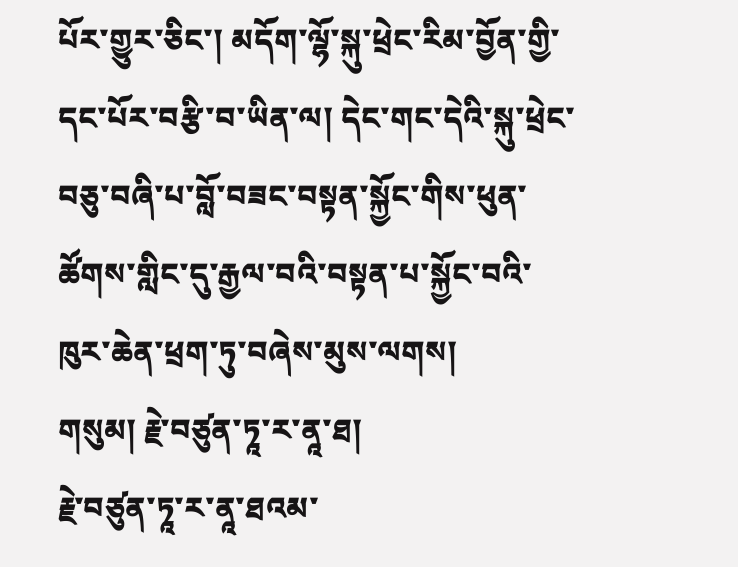པོར་གྱུར་ཅིང་། མདོག་ལྷོ་སྐུ་ཕྲེང་རིམ་བྱོན་གྱི་དང་པོར་བརྩི་བ་ཡིན་ལ། དེང་གང་དེའི་སྐུ་ཕྲེང་བཅུ་བཞི་པ་བློ་བཟང་བསྟན་སྐྱོང་གིས་ཕུན་ཚོགས་གླིང་དུ་རྒྱལ་བའི་བསྟན་པ་སྐྱོང་བའི་ཁུར་ཆེན་ཕྲག་ཏུ་བཞེས་མུས་ལགས།
གསུམ། རྗེ་བཙུན་ཏཱ་ར་ནཱ་ཐ།
རྗེ་བཙུན་ཏཱ་ར་ནཱ་ཐའམ་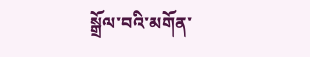སྒྲོལ་བའི་མགོན་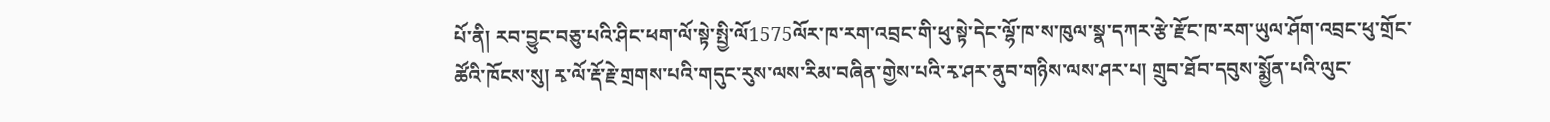པོ་ནི། རབ་བྱུང་བཅུ་པའི་ཤིང་ཕག་ལོ་སྟེ་སྤྱི་ལོ1575ལོར་ཁ་རག་འབྲང་གི་ཕུ་སྟེ་དེང་ལྷོ་ཁ་ས་ཁུལ་སྣ་དཀར་རྩེ་རྫོང་ཁ་རག་ཡུལ་ཤོག་འབྲང་ཕུ་གྲོང་ཚོའི་ཁོངས་སུ། རྭ་ལོ་རྡོ་རྗེ་གྲགས་པའི་གདུང་རུས་ལས་རིམ་བཞིན་གྱེས་པའི་རྭ་ཤར་ནུབ་གཉིས་ལས་ཤར་པ། གྲུབ་ཐོབ་དབུས་སྨྱོན་པའི་ལུང་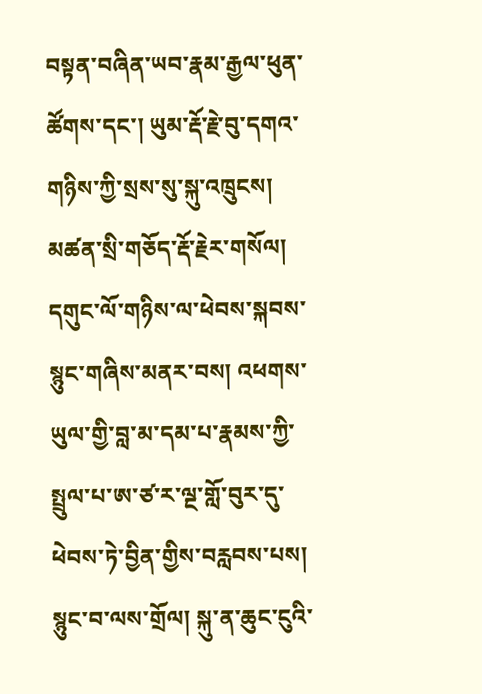བསྟན་བཞིན་ཡབ་རྣམ་རྒྱལ་ཕུན་ཚོགས་དང་། ཡུམ་རྡོ་རྗེ་བུ་དགའ་གཉིས་ཀྱི་སྲས་སུ་སྐུ་འཁྲུངས། མཚན་སྲི་གཅོད་རྡོ་རྗེར་གསོལ། དགུང་ལོ་གཉིས་ལ་ཕེབས་སྐབས་སྙུང་གཞིས་མནར་བས། འཕགས་ཡུལ་གྱི་བླ་མ་དམ་པ་རྣམས་ཀྱི་སྤྲུལ་པ་ཨ་ཙ་ར་ལྔ་གློ་བུར་དུ་ཕེབས་ཏེ་བྱིན་གྱིས་བརླབས་པས། སྙུང་བ་ལས་གྲོལ། སྐུ་ན་ཆུང་ངུའི་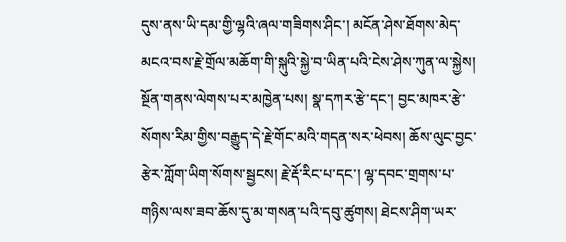དུས་ནས་ཡི་དམ་གྱི་ལྷའི་ཞལ་གཟིགས་ཤིང་། མངོན་ཤེས་ཐོགས་མེད་མངའ་བས་རྗེ་གྲོལ་མཆོག་གི་སྐུའི་སྐྱེ་བ་ཡིན་པའི་ངེས་ཤེས་ཀུན་ལ་སྐྱེས། སྔོན་གནས་ལེགས་པར་མཁྱེན་པས། སྣ་དཀར་རྩེ་དང་། བྱང་མཁར་རྩེ་སོགས་རིམ་གྱིས་བརྒྱུད་དེ་རྗེ་གོང་མའི་གདན་སར་ཕེབས། ཆོས་ལུང་བྱང་རྩེར་ཀློག་ཡིག་སོགས་སྦྱངས། རྗེ་རྡོ་རིང་པ་དང་། ལྷ་དབང་གྲགས་པ་གཉིས་ལས་ཟབ་ཆོས་དུ་མ་གསན་པའི་དབུ་ཚུགས། ཐེངས་ཤིག་ཡར་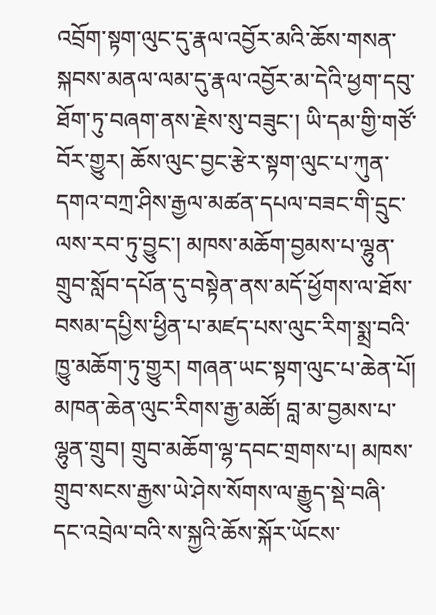འབྲོག་སྟག་ལུང་དུ་རྣལ་འབྱོར་མའི་ཆོས་གསན་སྐབས་མནལ་ལམ་དུ་རྣལ་འབྱོར་མ་དེའི་ཕྱག་དབུ་ཐོག་ཏུ་བཞག་ནས་རྗེས་སུ་བཟུང་། ཡི་དམ་གྱི་གཙོ་བོར་གྱུར། ཆོས་ལུང་བྱང་རྩེར་སྟག་ལུང་པ་ཀུན་དགའ་བཀྲ་ཤིས་རྒྱལ་མཚན་དཔལ་བཟང་གི་དྲུང་ལས་རབ་ཏུ་བྱུང་། མཁས་མཆོག་བྱམས་པ་ལྷུན་གྲུབ་སློབ་དཔོན་དུ་བསྟེན་ནས་མདོ་ཕྱོགས་ལ་ཐོས་བསམ་དཔྱིས་ཕྱིན་པ་མཛད་པས་ལུང་རིག་སྨྲ་བའི་ཁྱུ་མཆོག་ཏུ་གྱུར། གཞན་ཡང་སྟག་ལུང་པ་ཆེན་པོ། མཁན་ཆེན་ལུང་རིགས་རྒྱ་མཚོ། བླ་མ་བྱམས་པ་ལྷུན་གྲུབ། གྲུབ་མཆོག་ལྷ་དབང་གྲགས་པ། མཁས་གྲུབ་སངས་རྒྱས་ཡེ་ཤེས་སོགས་ལ་རྒྱུད་སྡེ་བཞི་དང་འབྲེལ་བའི་ས་སྐྱའི་ཆོས་སྐོར་ཡོངས་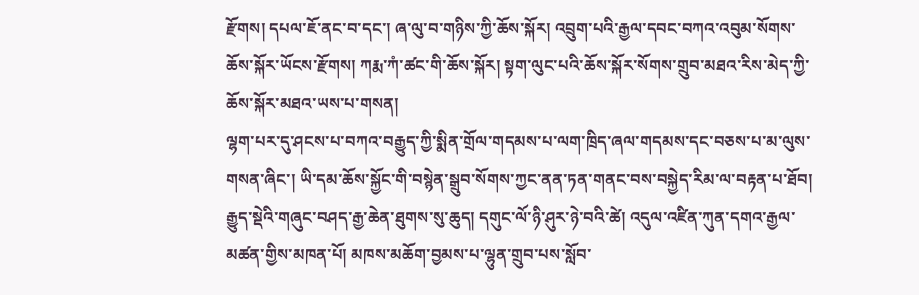རྫོགས། དཔལ་ཇོ་ནང་བ་དང་། ཞ་ལུ་བ་གཉིས་ཀྱི་ཆོས་སྐོར། འབྲུག་པའི་རྒྱལ་དབང་བཀའ་འབུམ་སོགས་ཆོས་སྐོར་ཡོངས་རྫོགས། ཀརྨ་ཀཾ་ཚང་གི་ཆོས་སྐོར། སྟག་ལུང་པའི་ཆོས་སྐོར་སོགས་གྲུབ་མཐའ་རིས་མེད་ཀྱི་ཆོས་སྐོར་མཐའ་ཡས་པ་གསན།
ལྷག་པར་དུ་ཤངས་པ་བཀའ་བརྒྱུད་ཀྱི་སྨིན་གྲོལ་གདམས་པ་ལག་ཁྲིད་ཞལ་གདམས་དང་བཅས་པ་མ་ལུས་གསན་ཞིང་། ཡི་དམ་ཆོས་སྐྱོང་གི་བསྙེན་སྒྲུབ་སོགས་ཀྱང་ནན་ཏན་གནང་བས་བསྐྱེད་རིམ་ལ་བརྟན་པ་ཐོབ། རྒྱུད་སྡེའི་གཞུང་བཤད་རྒྱ་ཆེན་ཐུགས་སུ་ཆུད། དགུང་ལོ་ཉི་ཤུར་ཉེ་བའི་ཚེ། འདུལ་འཛིན་ཀུན་དགའ་རྒྱལ་མཚན་གྱིས་མཁན་པོ། མཁས་མཆོག་བྱམས་པ་ལྷུན་གྲུབ་པས་སློབ་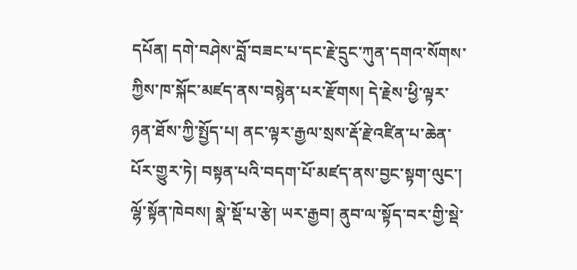དཔོན། དགེ་བཤེས་བློ་བཟང་པ་དང་རྗེ་དྲུང་ཀུན་དགའ་སོགས་ཀྱིས་ཁ་སྐོང་མཛད་ནས་བསྙེན་པར་རྫོགས། དེ་རྗེས་ཕྱི་ལྟར་ཉན་ཐོས་ཀྱི་སྤྱོད་པ། ནང་ལྟར་རྒྱལ་སྲས་རྡོ་རྗེ་འཛིན་པ་ཆེན་པོར་གྱུར་ཏེ། བསྟན་པའི་བདག་པོ་མཛད་ནས་བྱང་སྟག་ལུང་། ལྷོ་སྟོན་ཁེབས། སྣེ་སྡོ་པ་རྩེ། ཡར་རྒྱབ། ནུབ་ལ་སྟོད་བར་གྱི་སྡེ་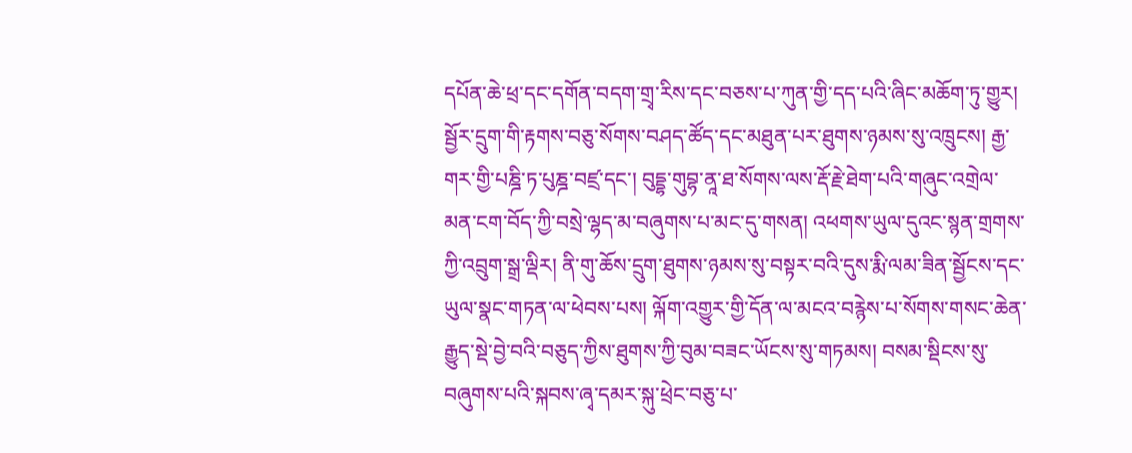དཔོན་ཆེ་ཕྲ་དང་དགོན་བདག་གྲྭ་རིས་དང་བཅས་པ་ཀུན་གྱི་དད་པའི་ཞིང་མཆོག་ཏུ་གྱུར། སྦྱོར་དྲུག་གི་རྟགས་བཅུ་སོགས་བཤད་ཚོད་དང་མཐུན་པར་ཐུགས་ཉམས་སུ་འཁྲུངས། རྒྱ་གར་གྱི་པཎྜི་ཏ་པུཎྜ་བཛྲ་དང་། བུདྡྷ་གུབྷ་ནཱ་ཐ་སོགས་ལས་རྡོ་རྗེ་ཐེག་པའི་གཞུང་འགྲེལ་མན་ངག་བོད་ཀྱི་བསྲེ་ལྷད་མ་བཞུགས་པ་མང་དུ་གསན། འཕགས་ཡུལ་དུའང་སྙན་གྲགས་ཀྱི་འབྲུག་སྒྲ་ལྡིར། ནི་གུ་ཆོས་དྲུག་ཐུགས་ཉམས་སུ་བསྟར་བའི་དུས་རྨི་ལམ་ཟིན་སྦྱོངས་དང་ཡུལ་སྣང་གཏན་ལ་ཕེབས་པས། ལྐོག་འགྱུར་གྱི་དོན་ལ་མངའ་བརྙེས་པ་སོགས་གསང་ཆེན་རྒྱུད་སྡེ་བྱེ་བའི་བཅུད་ཀྱིས་ཐུགས་ཀྱི་བུམ་བཟང་ཡོངས་སུ་གཏམས། བསམ་སྡིངས་སུ་བཞུགས་པའི་སྐབས་ཞྭ་དམར་སྐུ་ཕྲེང་བཅུ་པ་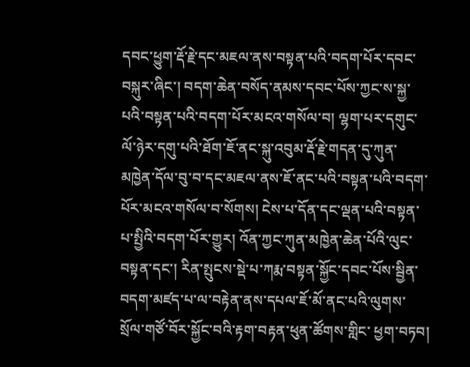དབང་ཕྱུག་རྡོ་རྗེ་དང་མཇལ་ནས་བསྟན་པའི་བདག་པོར་དབང་བསྐུར་ཞིང་། བདག་ཆེན་བསོད་ནམས་དབང་པོས་ཀྱང་ས་སྐྱ་པའི་བསྟན་པའི་བདག་པོར་མངའ་གསོལ་བ། ལྷག་པར་དགུང་ལོ་ཉེར་དགུ་པའི་ཐོག་ཇོ་ནང་སྐུ་འབུམ་རྡོ་རྗེ་གདན་དུ་ཀུན་མཁྱེན་དོལ་བུ་བ་དང་མཇལ་ནས་ཇོ་ནང་པའི་བསྟན་པའི་བདག་པོར་མངའ་གསོལ་བ་སོགས། ངེས་པ་དོན་དང་ལྡན་པའི་བསྟན་པ་སྤྱིའི་བདག་པོར་གྱུར། འོན་ཀྱང་ཀུན་མཁྱེན་ཆེན་པོའི་ལུང་བསྟན་དང་། རིན་སྤུངས་སྡེ་པ་ཀརྨ་བསྟན་སྐྱོང་དབང་པོས་སྦྱིན་བདག་མཛད་པ་ལ་བརྟེན་ནས་དཔལ་ཇོ་མོ་ནང་པའི་ལུགས་སྲོལ་གཙོ་བོར་སྐྱོང་བའི་རྟག་བརྟན་ཕུན་ཚོགས་གླིང་ ཕྱག་བཏབ།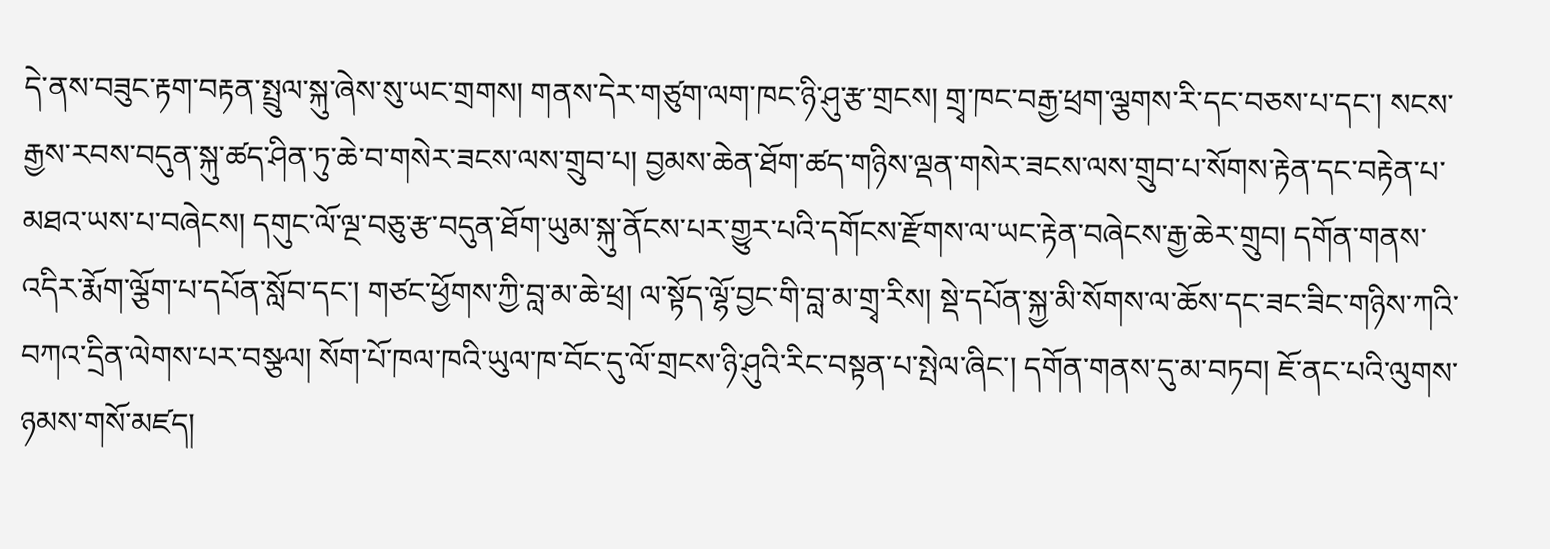དེ་ནས་བཟུང་རྟག་བརྟན་སྤྲུལ་སྐུ་ཞེས་སུ་ཡང་གྲགས། གནས་དེར་གཙུག་ལག་ཁང་ཉི་ཤུ་རྩ་གྲངས། གྲྭ་ཁང་བརྒྱ་ཕྲག་ལྕགས་རི་དང་བཅས་པ་དང་། སངས་རྒྱས་རབས་བདུན་སྐུ་ཚད་ཤིན་ཏུ་ཆེ་བ་གསེར་ཟངས་ལས་གྲུབ་པ། བྱམས་ཆེན་ཐོག་ཚད་གཉིས་ལྡན་གསེར་ཟངས་ལས་གྲུབ་པ་སོགས་རྟེན་དང་བརྟེན་པ་མཐའ་ཡས་པ་བཞེངས། དགུང་ལོ་ལྔ་བཅུ་རྩ་བདུན་ཐོག་ཡུམ་སྐུ་ནོངས་པར་གྱུར་པའི་དགོངས་རྫོགས་ལ་ཡང་རྟེན་བཞེངས་རྒྱ་ཆེར་གྲུབ། དགོན་གནས་འདིར་རྨོག་ལྕོག་པ་དཔོན་སློབ་དང་། གཙང་ཕྱོགས་ཀྱི་བླ་མ་ཆེ་ཕྲ། ལ་སྟོད་ལྷོ་བྱང་གི་བླ་མ་གྲྭ་རིས། སྡེ་དཔོན་སྐྱ་མི་སོགས་ལ་ཆོས་དང་ཟང་ཟིང་གཉིས་ཀའི་བཀའ་དྲིན་ལེགས་པར་བསྩལ། སོག་པོ་ཁལ་ཁའི་ཡུལ་ཁ་བོང་དུ་ལོ་གྲངས་ཉི་ཤུའི་རིང་བསྟན་པ་སྤེལ་ཞིང་། དགོན་གནས་དུ་མ་བཏབ། ཇོ་ནང་པའི་ལུགས་ཉམས་གསོ་མཛད།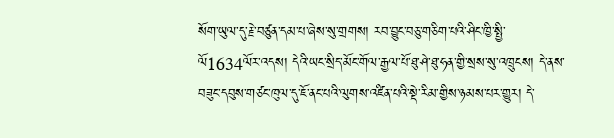སོག་ཡུལ་དུ་རྗེ་བཙུན་དམ་པ་ཞེས་སུ་གྲགས། རབ་བྱུང་བཅུ་གཅིག་པའི་ཤིང་ཁྱི་སྤྱི་ལོ1634ལོར་འདས། དེའི་ཡང་སྲིད་མོང་གོལ་རྒྱལ་པོ་ཐུ་ཤེ་ཐུ་ཧན་གྱི་སྲས་སུ་འཁྲུངས། དེ་ནས་བཟུང་དབུས་གཙང་ཁུལ་དུ་ཇོ་ནང་པའི་ལུགས་འཛིན་པའི་སྡེ་རིམ་གྱིས་ཉམས་པར་གྱུར། དེ་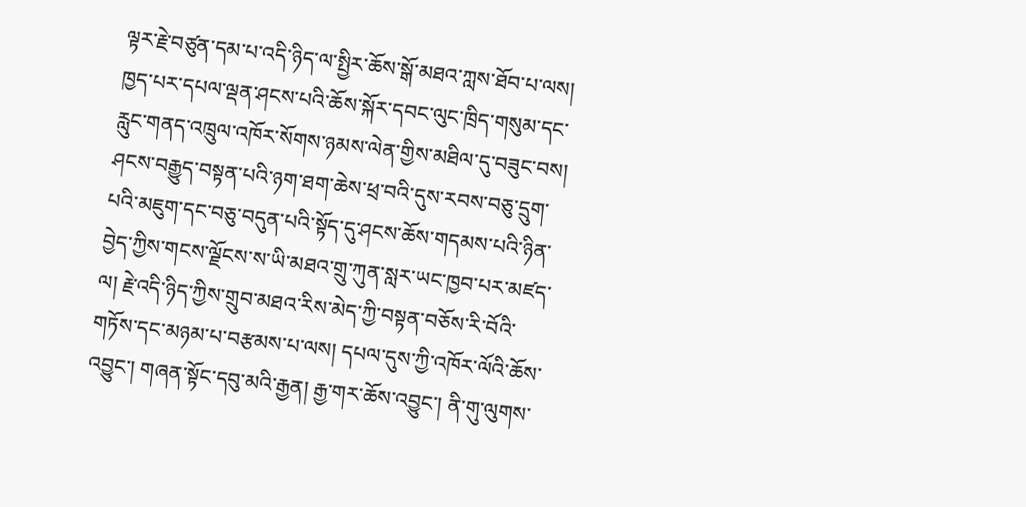ལྟར་རྗེ་བཙུན་དམ་པ་འདི་ཉིད་ལ་སྤྱིར་ཆོས་སྒོ་མཐའ་ཀླས་ཐོབ་པ་ལས། ཁྱད་པར་དཔལ་ལྡན་ཤངས་པའི་ཆོས་སྐོར་དབང་ལུང་ཁྲིད་གསུམ་དང་རླུང་གནད་འཁྲུལ་འཁོར་སོགས་ཉམས་ལེན་གྱིས་མཐིལ་དུ་བཟུང་བས། ཤངས་བརྒྱུད་བསྟན་པའི་ཉག་ཐག་ཆེས་ཕྲ་བའི་དུས་རབས་བཅུ་དྲུག་པའི་མཇུག་དང་བཅུ་བདུན་པའི་སྟོད་དུ་ཤངས་ཆོས་གདམས་པའི་ཉིན་བྱེད་ཀྱིས་གངས་ལྗོངས་ས་ཡི་མཐའ་གྲུ་ཀུན་སླར་ཡང་ཁྱབ་པར་མཛད་ལ། རྗེ་འདི་ཉིད་ཀྱིས་གྲུབ་མཐའ་རིས་མེད་ཀྱི་བསྟན་བཅོས་རི་བོའི་གཏོས་དང་མཉམ་པ་བརྩམས་པ་ལས། དཔལ་དུས་ཀྱི་འཁོར་ལོའི་ཆོས་འབྱུང་། གཞན་སྟོང་དབུ་མའི་རྒྱན། རྒྱ་གར་ཆོས་འབྱུང་། ནི་གུ་ལུགས་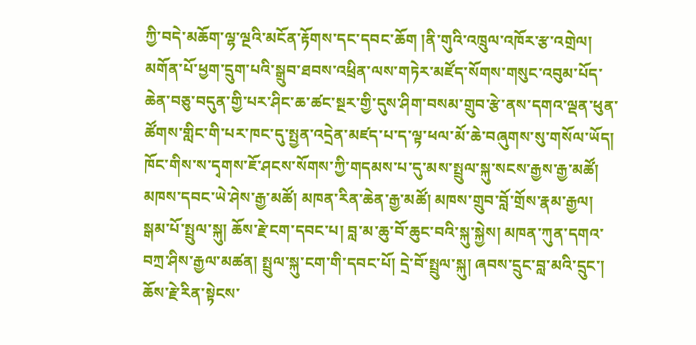ཀྱི་བདེ་མཆོག་ལྷ་ལྔའི་མངོན་རྟོགས་དང་དབང་ཆོག །ནི་གུའི་འཁྲུལ་འཁོར་རྩ་འགྲེལ། མགོན་པོ་ཕྱག་དྲུག་པའི་སྒྲུབ་ཐབས་འཕྲིན་ལས་གཏེར་མཛོད་སོགས་གསུང་འབུམ་པོད་ཆེན་བཅུ་བདུན་གྱི་པར་ཤིང་ཆ་ཚང་སྔར་གྱི་དུས་ཤིག་བསམ་གྲུབ་རྩེ་ནས་དགའ་ལྡན་ཕུན་ཚོགས་གླིང་གི་པར་ཁང་དུ་སྤྱན་འདྲེན་མཛད་པ་ད་ལྟ་ཕལ་མོ་ཆེ་བཞུགས་སུ་གསོལ་ཡོད། ཁོང་གིས་ས་དྭགས་ཇོ་ཤངས་སོགས་ཀྱི་གདམས་པ་དུ་མས་སྤྲུལ་སྐུ་སངས་རྒྱས་རྒྱ་མཚོ། མཁས་དབང་ཡེ་ཤེས་རྒྱ་མཚོ། མཁན་རིན་ཆེན་རྒྱ་མཚོ། མཁས་གྲུབ་བློ་གྲོས་རྣམ་རྒྱལ། སྒམ་པོ་སྤྲུལ་སྐུ། ཆོས་རྗེ་ངག་དབང་པ། བླ་མ་ཆུ་བོ་ཆུང་བའི་སྐུ་སྐྱེས། མཁན་ཀུན་དགའ་བཀྲ་ཤིས་རྒྱལ་མཚན། སྤྲུལ་སྐུ་ངག་གི་དབང་པོ། དྲེ་བོ་སྤྲུལ་སྐུ། ཞབས་དྲུང་བླ་མའི་དྲུང་། ཆོས་རྗེ་རིན་སྟེངས་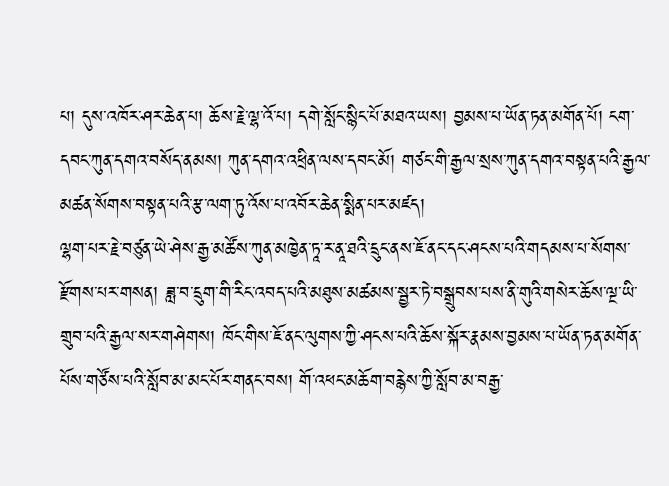པ། དུས་འཁོར་ཤར་ཆེན་པ། ཆོས་རྗེ་ལྷ་འོ་པ། དགེ་སློང་སྙིང་པོ་མཐའ་ཡས། བྱམས་པ་ཡོན་ཏན་མགོན་པོ། ངག་དབང་ཀུན་དགའ་བསོད་ནམས། ཀུན་དགའ་འཕྲིན་ལས་དབང་མོ། གཙང་གི་རྒྱལ་སྲས་ཀུན་དགའ་བསྟན་པའི་རྒྱལ་མཚན་སོགས་བསྟན་པའི་རྩ་ལག་ཏུ་འོས་པ་འབོར་ཆེན་སྨིན་པར་མཛད།
ལྷག་པར་རྗེ་བཙུན་ཡེ་ཤེས་རྒྱ་མཚོས་ཀུན་མཁྱེན་ཏཱ་ར་ནཱ་ཐའི་དྲུང་ནས་ཇོ་ནང་དང་ཤངས་པའི་གདམས་པ་སོགས་རྫོགས་པར་གསན། ཟླ་བ་དྲུག་གི་རིང་འབད་པའི་མཐུས་མཚམས་སྦྱར་ཏེ་བསྒྲུབས་པས་ནི་གུའི་གསེར་ཆོས་ལྔ་ཡི་གྲུབ་པའི་རྒྱལ་སར་གཤེགས། ཁོང་གིས་ཇོ་ནང་ལུགས་ཀྱི་ཤངས་པའི་ཆོས་སྐོར་རྣམས་བྱམས་པ་ཡོན་ཏན་མགོན་པོས་གཙོས་པའི་སློབ་མ་མང་པོར་གནང་བས། གོ་འཕང་མཆོག་བརྙེས་ཀྱི་སློབ་མ་བརྒྱ་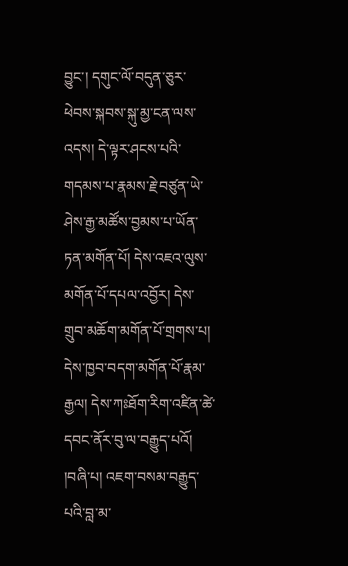བྱུང་། དགུང་ལོ་བདུན་ཅུར་ཕེབས་སྐབས་སྐུ་མྱ་ངན་ལས་འདས། དེ་ལྟར་ཤངས་པའི་གདམས་པ་རྣམས་རྗེ་བཙུན་ཡེ་ཤེས་རྒྱ་མཚོས་བྱམས་པ་ཡོན་ཏན་མགོན་པོ། དེས་འཇའ་ལུས་མགོན་པོ་དཔལ་འབྱོར། དེས་གྲུབ་མཆོག་མགོན་པོ་གྲགས་པ། དེས་ཁྱབ་བདག་མགོན་པོ་རྣམ་རྒྱལ། དེས་ཀཿཐོག་རིག་འཛིན་ཚེ་དབང་ནོར་བུ་ལ་བརྒྱུད་པའོ།
།བཞི་པ། འཇག་བསམ་བརྒྱུད་པའི་བླ་མ་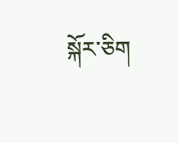སྐོར་ཅིག